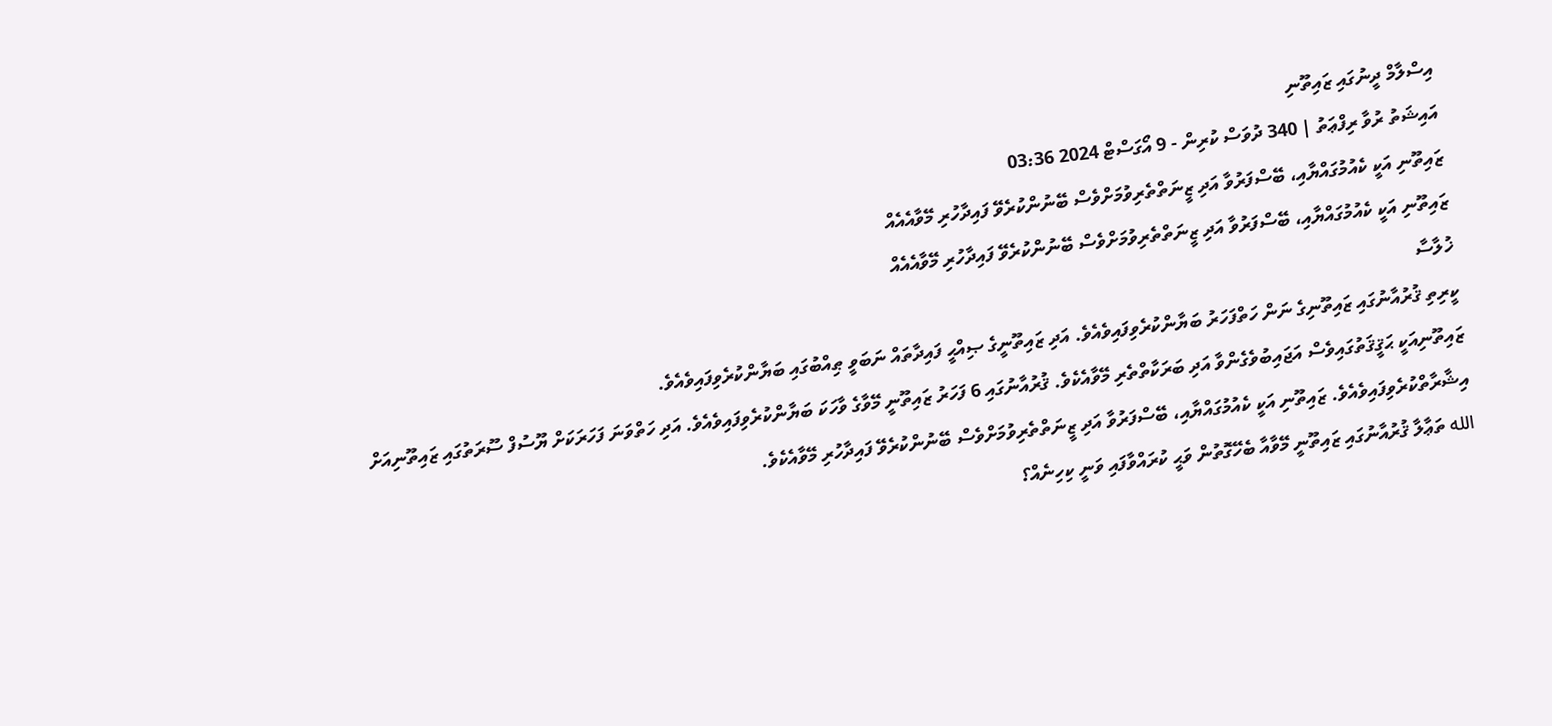އިސްލާމް ދީނުގައި ޒައިތޫނި
އައިޝަތު ރުވާ ރިފްޢަތު | 340 ދުވަސް ކުރިން - 9 އޯގަސްޓް 2024 03:36
ޒައިތޫނި އަކީ ކެއުމުގައްޔާއި، ބޭސްފަރުވާ އަދި ޒީނަތްތެރިވުމަށްވެސް ބޭނުންކުރެވޭ ފައިދާހުރި މޭވާއެއެއް
ޒައިތޫނި އަކީ ކެއުމުގައްޔާއި، ބޭސްފަރުވާ އަދި ޒީނަތްތެރިވުމަށްވެސް ބޭނުންކުރެވޭ ފައިދާހުރި މޭވާއެއެއް
ޚުލާސާ
ކީރިތި ޤުރުއާނުގައި ޒައިތޫނިގެ ނަން ހަތްފަހަރު ބަޔާންކުރެވިފައިވެއެވެ. އަދި ޒައިތޫނީގެ ޞިއްޙީ ފައިދާތައް ނަބަވީ ޠިއްބުގައި ބަޔާންކުރެވިފައިވެއެވެ.
ޒައިތޫނިއަކީ ޙަޤީޤަތުގައިވެސް އަޖައިބުވެގެންވާ އަދި ބަރަކާތްތެރި މޭވާއެކެވެ. ޤުރުއާނުގައި 6 ފަހަރު ޒައިތޫނީ މޭވާގެ ވާހަކަ ބަޔާންކުރެވިފައިވެއެވެ. އަދި ހަތްވަނަ ފަހަރަކަށް ޔޫސުފް ސޫރަތުގައި ޒައިތޫނިއަށް އިޝާރާތްކުރެވިފައިވެއެވެ. ޒައިތޫނި އަކީ ކެއުމުގައްޔާއި، ބޭސްފަރުވާ އަދި ޒީނަތްތެރިވުމަށްވެސް ބޭނުންކުރެވޭ ފައިދާހުރި މޭވާއެކެވެ.
الله ތަޢާލާ ޤުރުއާނުގައި ޒައިތޫނީ މޭވާއާ ބެހޭގޮތުން ވަޙީ ކުރައްވާފައި ވަނީ ކިހިނެއް؟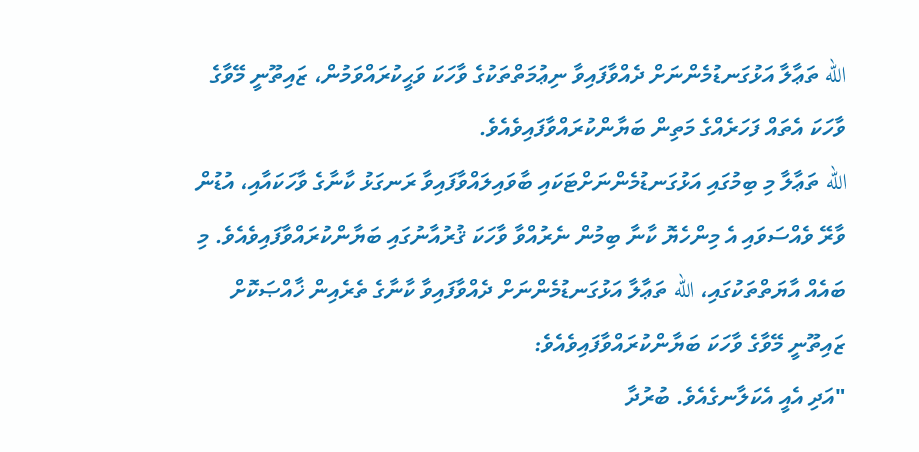الله ތަޢާލާ އަޅުގަނޑުމެންނަށް ދެއްވާފައިވާ ނިޢުމަތްތަކުގެ ވާހަކަ ވަޙީކުރައްވަމުން، ޒައިތޫނީ މޭވާގެ ވާހަކަ އެތައް ފަހަރެއްގެ މަތިން ބަޔާންކުރައްވާފައިވެއެވެ.
الله ތަޢާލާ މި ބިމުގައި އަޅުގަނޑުމެންނަށްޓަކައި ބާވައިލައްވާފައިވާ ރަނގަޅު ކާނާގެ ވާހަކައާއި، އުޑުން ވާރޭ ވެއްސަވައި އެ މިންހެޔޮ ކާނާ ބިމުން ނެރުއްވާ ވާހަކަ ޤުރުއާނުގައި ބަޔާންކުރައްވާފައިވެއެވެ. މި ބައެއް އާޔަތްތަކުގައި، الله ތަޢާލާ އަޅުގަނޑުމެންނަށް ދެއްވާފައިވާ ކާނާގެ ތެރެއިން ޚާއްޞަކޮށް ޒައިތޫނީ މޭވާގެ ވާހަކަ ބަޔާންކުރައްވާފައިވެއެވެ:
"އަދި އެއީ އެކަލާނގެއެވެ. ބުރުދާ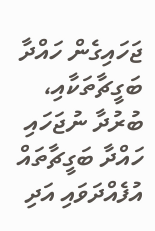ޖަހައިގެން ހައްދާ ބަގީޗާތަކާއި، ބުރުދާ ނުޖަހައި ހައްދާ ބަގީޗާތައް އުފެއްދަވައި އަދި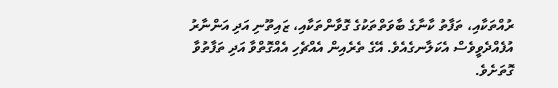ރުއްތަކާއި، ތަފާތު ކާނާގެ ބާވަތްތަކުގެ ގޮވާންތަކާއި، ޒައިތޫނި އަދި އަންނާރު އުފެއްދެވީވެސް އެކަލާނގެއެވެ. އޭގެ ތެރެއިން އެއްޗެހި އެއްގޮތްވާ އަދި ތަފާތުވާ ގޮތަށެވެ.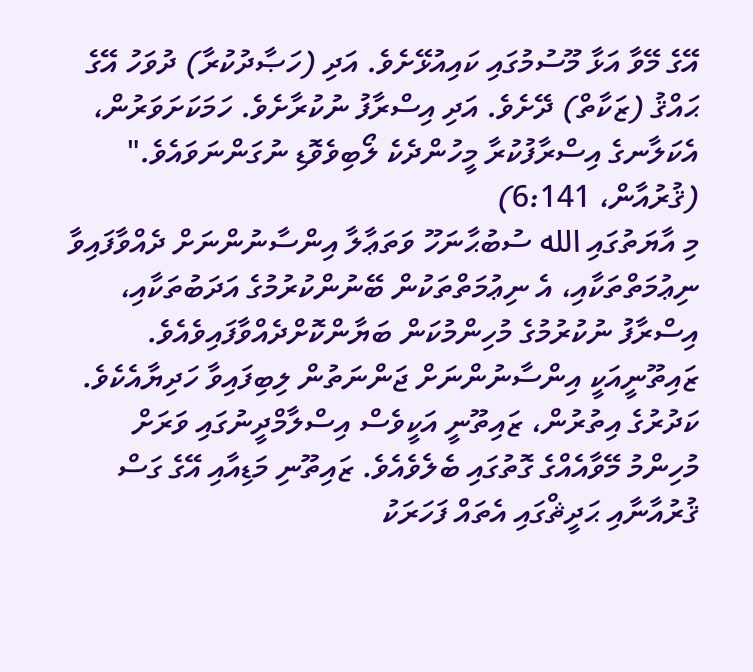އޭގެ މޭވާ އަޅާ މޫސުމުގައި ކައިއުޅޭށެވެ. އަދި (ހަޞާދުކުރާ) ދުވަހު އޭގެ ޙައްޤު (ޒަކާތް) ދޭށެވެ. އަދި އިސްރާފު ނުކުރާށެވެ. ހަމަކަށަވަރުން، އެކަލާނގެ އިސްރާފުކުރާ މީހުންދެކެ ލޯބިވެވޮޑި ނުގަންނަވައެވެ." (ޤުރުއާން، 6:141)
މި އާޔަތުގައި الله ސުބުޙާނަހޫ ވަތަޢާލާ އިންސާނުންނަށް ދެއްވާފައިވާ ނިޢުމަތްތަކާއި، އެ ނިޢުމަތްތަކުން ބޭނުންކުރުމުގެ އަދަބުތަކާއި، އިސްރާފު ނުކުރުމުގެ މުހިންމުކަން ބަޔާންކޮށްދެއްވާފައިވެއެވެ.
ޒައިތޫނީއަކީ އިންސާނުންނަށް ޖަންނަތުން ލިބިފައިވާ ހަދިޔާއެކެވެ. ކަދުރުގެ އިތުރުން، ޒައިތޫނީ އަކީވެސް އިސްލާމްދީނުގައި ވަރަށް މުހިންމު މޭވާއެއްގެ ގޮތުގައި ބެލެވެއެވެ. ޒައިތޫނި މަޑިއާއި އޭގެ ގަސް ޤުރުއާނާއި ޙަދީޘްގައި އެތައް ފަހަރަކު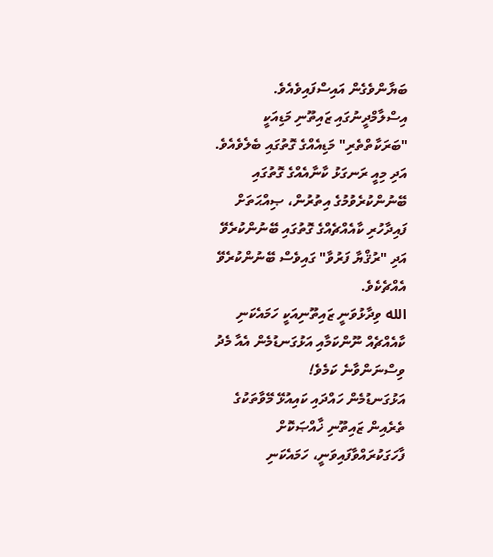ބަޔާންވެގެން އައިސްފައިވެއެވެ. އިސްލާމްދީނުގައި ޒައިތޫނި މަޑިއަކީ "ބަރަކާތްތެރި" މަޑިއެއްގެ ގޮތުގައި ބެލެވެއެވެ. އަދި މިއީ ރަނގަޅު ކާނާއެއްގެ ގޮތުގައި ބޭނުންކުރެވުމުގެ އިތުރުން، ޞިއްޙަތަށް ފައިދާހުރި ކާއެއްޗެއްގެ ގޮތުގައި ބޭނުންކުރެވޭ އަދި "ރުޤްޔާ ފަރުވާ" ގައިވެސް ބޭނުންކުރެވޭ އެއްޗެކެވެ.
الله ވިދާޅުވަނީ ޒައިތޫނިއަކީ ހަމައެކަނި ކާއެއްޗެއް ނޫންކަމާއި އަޅުގަނޑުމެން އެއާ މެދު ވިސްނަންވާނެ ކަމެވެ!
އަޅުގަނޑުމެން ހައްދައި ކައިއުޅޭ މޭވާތަކުގެ ތެރެއިން ޒައިތޫނި ޚާއްޞަކޮށް ފާހަގަކުރައްވާފައިވަނީ، ހަމައެކަނި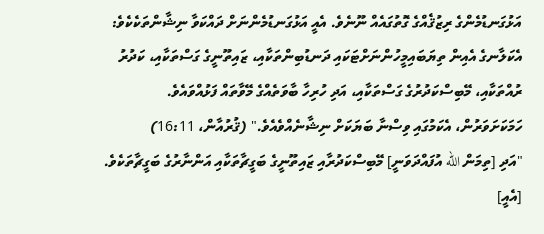އަޅުގަނޑުމެންގެ ރިޒުޤެއްގެ ގޮތުގައެއް ނޫނެވެ. އެއީ އަޅުގަނޑުމެންނަށް ދައްކަވާ ނިޝާންތަކެކެވެ:
އެކަލާނގެ އެއިން ތިޔަބައިމީހުންނަށްޓަކައި ދަނޑުބިންތަކާއި، ޒައިތޫނީގެ ގަސްތަކާއި، ކަދުރު ރުއްތަކާއި، މޭބިސްކަދުރުގެ ގަސްތަކާއި، އަދި ހުރިހާ ބާވަތެއްގެ މޭވާތައް ފަޅުއްވައެވެ. ހަމަކަށަވަރުން، އެކަމުގައި ވިސްނާ ބަޔަކަށް ނިޝާނެއްވެއެވެ." (ޤުރުއާން، 16:11)
"އަދި [ތިމަން الله އުފައްދަވަނީ] މޭބިސްކަދުރާއި ޒައިތޫނީގެ ބަގީޗާތަކާއި އަންނާރުގެ ބަގީޗާތަކެވެ. [އެއީ]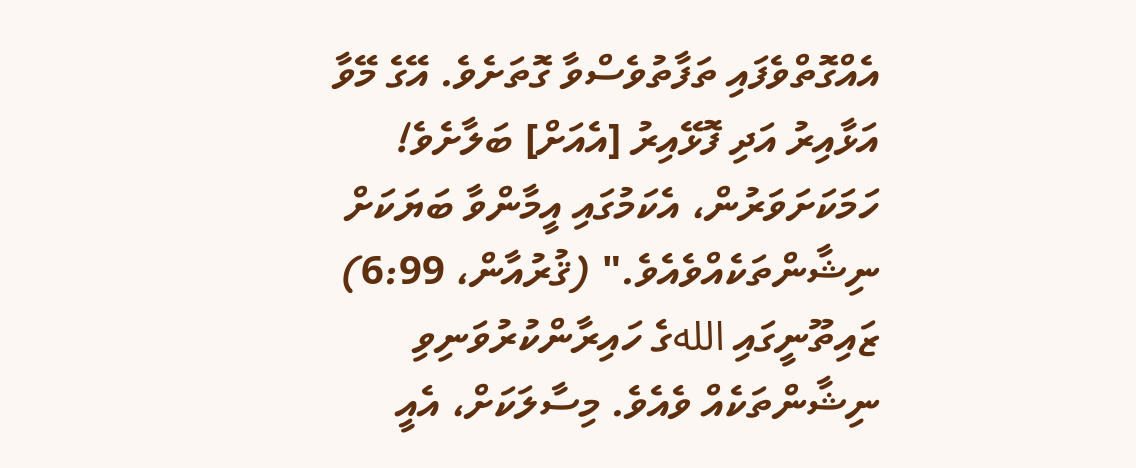އެއްގޮތްވެފައި ތަފާތުވެސްވާ ގޮތަށެވެ. އޭގެ މޭވާ އަޅާއިރު އަދި ފޮޅޭއިރު [އެއަށް] ބަލާށެވެ! ހަމަކަށަވަރުން، އެކަމުގައި އީމާންވާ ބަޔަކަށް ނިޝާންތަކެއްވެއެވެ." (ޤުރުއާން، 6:99)
ޒައިތޫނީގައި اللهގެ ހައިރާންކުރުވަނިވި ނިޝާންތަކެއް ވެއެވެ. މިސާލަކަށް، އެއީ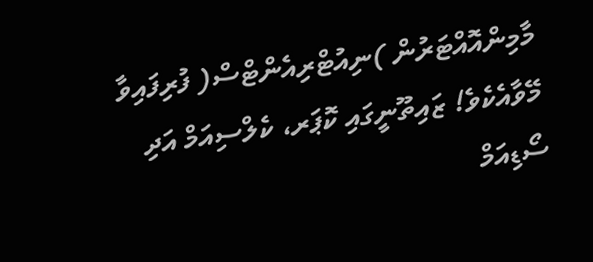މާމިންއޮއްޓަރުން )ނިއުޓްރިއެންޓްސް( ފުރިފައިވާ މޭވާއެކެވެ! ޒައިތޫނީގައި ކޮޕަރ، ކެލްސިއަމް އަދި ސޯޑިއަމް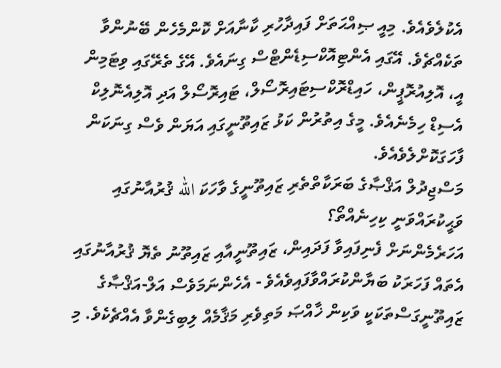އެކުލެވެއެވެ. މިއީ ޞިއްޙަތަށް ފައިދާހުރި ކާނާއަށް ކޮންމެހެން ބޭނުންވާ ތަކެއްޗެވެ. އޭގައި އެންޓިއޮކްސިޑެންޓްސް ގިނައެވެ. އޭގެ ތެރޭގައި ވިޓަމިން އީ، އޮލިއުރޮޕީން، ހައިޑްރޮކްސިޓައިރޮސޯލް، ޓައިރޮސޯލް އަދި އޮލިއެނޮލިކް އެސިޑް ހިމެނެއެވެ. މީގެ އިތުރުން ކަޅު ޒައިތޫނީގައި އަޔަން ވެސް ގިނަކަން ފާހަގަކޮށްލެވެއެވެ.
މަސްޖިދުލް އަޤްޞާގެ ބަރަކާތްތެރި ޒައިތޫނީގެ ވާހަކަ الله ޤުރުއާނުގައި ވަޙީކުރައްވަނީ ކިހިނެއްތޯ؟
އަހަރެމެންނަށް ފެނިފައިވާ ފަދައިން، ޒައިތޫނީއާއި ޒައިތޫނު ތެޔޮ ޤުރުއާނުގައި އެތައް ފަހަރަކު ބަޔާންކުރައްވާފައިވެއެވެ - އެހެންނަމަވެސް އަލް-އަޤްޞާގެ ޒައިތޫނީގަސްތަކަކީ ވަކިން ޚާއްޞަ މަތިވެރި މަޤާމެއް ލިބިގެންވާ އެއްޗެކެވެ. މި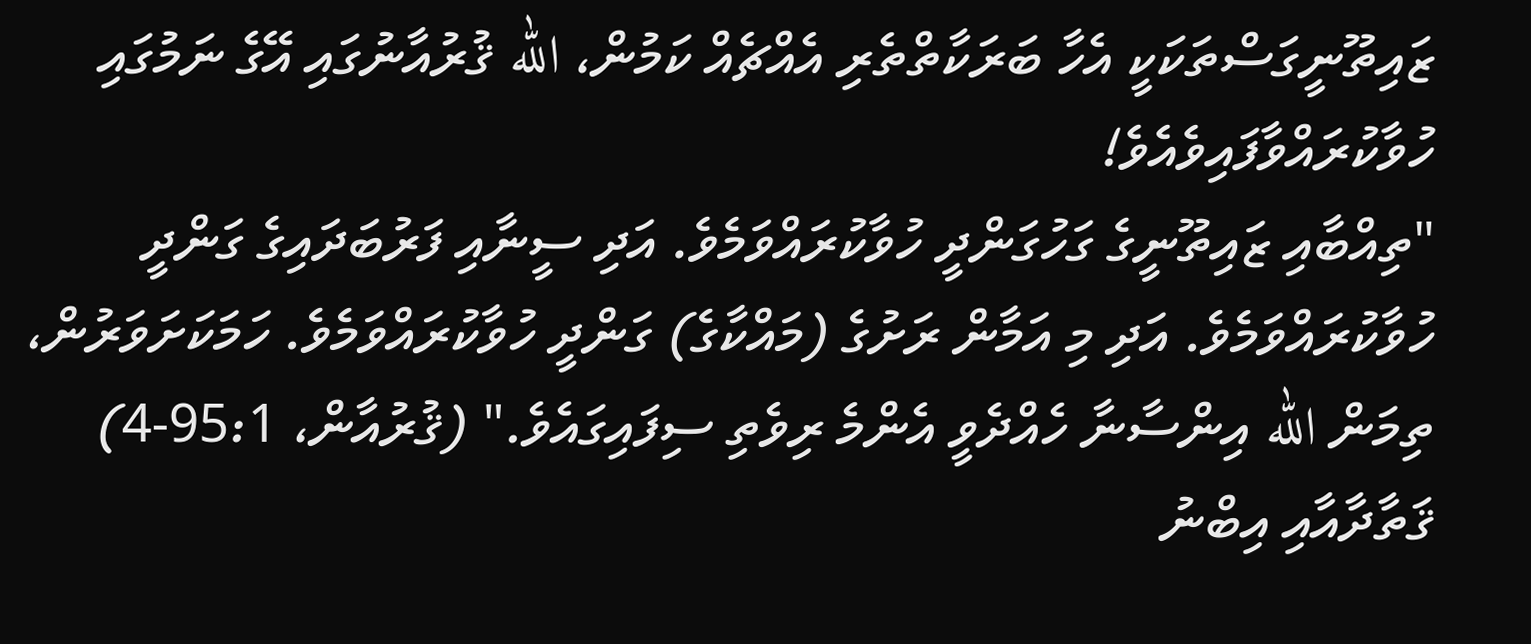ޒައިތޫނީގަސްތަކަކީ އެހާ ބަރަކާތްތެރި އެއްޗެއް ކަމުން، الله ޤުރުއާނުގައި އޭގެ ނަމުގައި ހުވާކުރައްވާފައިވެއެވެ!
"ތިއްބާއި ޒައިތޫނީގެ ގަހުގަންދީ ހުވާކުރައްވަމެވެ. އަދި ސީނާއި ފަރުބަދައިގެ ގަންދީ ހުވާކުރައްވަމެވެ. އަދި މި އަމާން ރަށުގެ (މައްކާގެ) ގަންދީ ހުވާކުރައްވަމެވެ. ހަމަކަށަވަރުން، ތިމަން الله އިންސާނާ ހެއްދެވީ އެންމެ ރިވެތި ސިފައިގައެވެ." (ޤުރުއާން، 95:1-4)
ޤަތާދާއާއި އިބްނު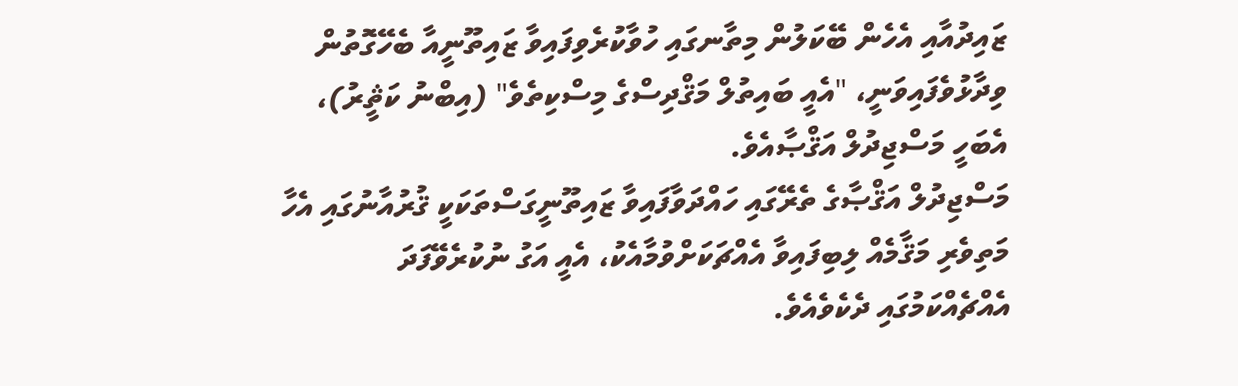ޒައިދުއާއި އެހެން ބޭކަލުން މިތާނގައި ހުވާކުރެވިފައިވާ ޒައިތޫނީއާ ބެހޭގޮތުން ވިދާޅުވެފައިވަނީ، "އެއީ ބައިތުލް މަޤްދިސްގެ މިސްކިތެވެ" (އިބްނު ކަޘީރު)، އެބަހީ މަސްޖިދުލް އަޤްޞާއެވެ.
މަސްޖިދުލް އަޤްޞާގެ ތެރޭގައި ހައްދަވާފައިވާ ޒައިތޫނީގަސްތަކަކީ ޤުރުއާނުގައި އެހާ މަތިވެރި މަޤާމެއް ލިބިފައިވާ އެއްޗަކަށްވުމާއެކު، އެއީ އަގު ނުކުރެވޭފަދަ އެއްޗެއްކަމުގައި ދެކެވެއެވެ.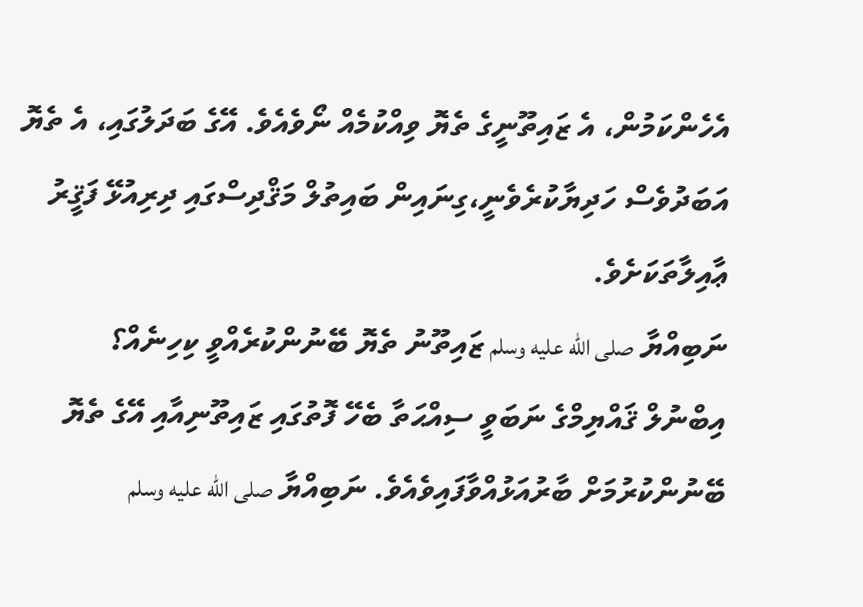އެހެންކަމުން، އެ ޒައިތޫނީގެ ތެޔޮ ވިއްކުމެއް ނޯވެއެވެ. އޭގެ ބަދަލުގައި، އެ ތެޔޮ އަބަދުވެސް ހަދިޔާކުރެވެނީ،ގިނައިން ބައިތުލް މަޤްދިސްގައި ދިރިއުޅޭ ފަޤީރު ޢާއިލާތަކަށެވެ.
ނަބިއްޔާ صلى الله عليه وسلم ޒައިތޫނު ތެޔޮ ބޭނުންކުރެއްވީ ކިހިނެއް؟
އިބްނުލް ޤައްޔިމްގެ ނަބަވީ ސިއްޙަތާ ބެހޭ ފޮތުގައި ޒައިތޫނިއާއި އޭގެ ތެޔޮ ބޭނުންކުރުމަށް ބާރުއަޅުއްވާފައިވެއެވެ. ނަބިއްޔާ صلى الله عليه وسلم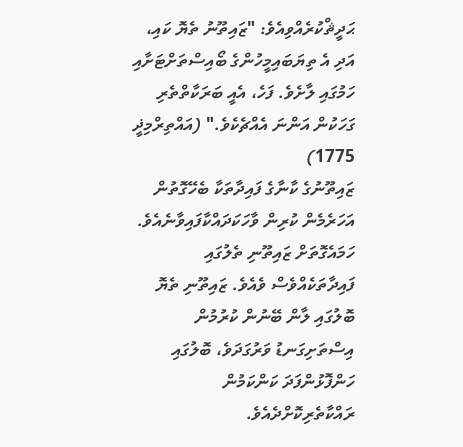ޙަދީޘްކުރެއްވިއެވެ: "ޒައިތޫނު ތެޔޮ ކައި، އަދި އެ ތިޔަބައިމީހުންގެ ބޯއިސްތަށްޓަށާއި ހަމުގައި ލާށެވެ. ފަހެ، އެއީ ބަރަކާތްތެރި ގަހަކުން އަންނަ އެއްޗެކެވެ." (އައްތިރްމިޛީ 1775)
ޒައިތޫނުގެ ކާނާގެ ފައިދާތަކާ ބެހޭގޮތުން އަހަރެމެން ކުރިން ވާހަކަދައްކާފައިވާނެއެވެ. ހަމައެގޮތަށް ޒައިތޫނި ތެލުގައި ފައިދާތަކެއްވެސް ވެއެވެ. ޒައިތޫނި ތެޔޮ ބޮލުގައި ލާން ބޭނުން ކުރުމުން އިސްތަށިގަނޑު ވަރުގަދަވެ، ބޮލުގައި ހަންފޮޅުންފަދަ ކަންކަމުން ރައްކާތެރިކޮށްދެއެވެ.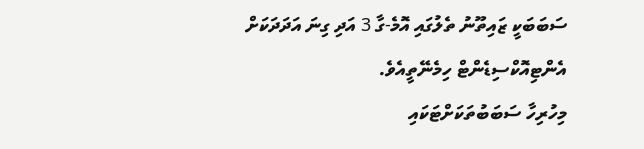ސަބަބަކީ ޒައިތޫނު ތެލުގައި އޮމެ-ގާ 3 އަދި ގިނަ އަދަދަކަށް އެންޓިއޮކްސިޑެންޓް ހިމެނޭތީއެވެ.
މިހުރިހާ ސަބަބުތަކަށްޓަކައި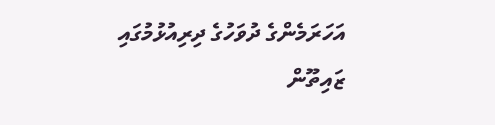އަހަރަމެންގެ ދުވަހުގެ ދިރިއުޅުމުގައި ޒައިތޫން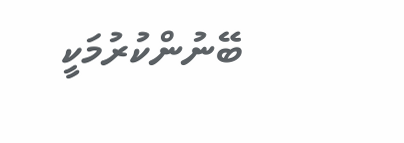ބޭނުންކުރުމަކީ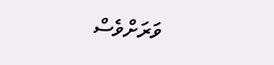ވަރަށްވެސް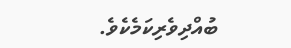ބުއްދިވެރިކަމެކެވެ.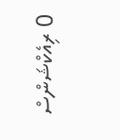0 ރިއެކްޝަންސް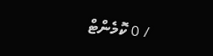/ 0 ކޮމެންޓް